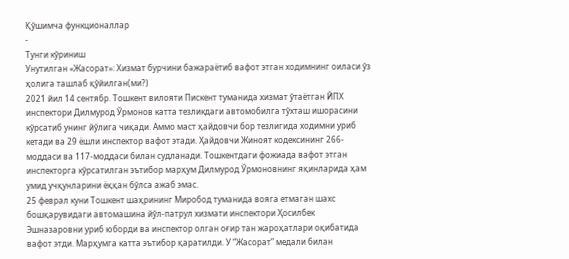Қўшимча функционаллар
-
Тунги кўриниш
Унутилган «Жасорат»: Хизмат бурчини бажараётиб вафот этган ходимнинг оиласи ўз ҳолига ташлаб қўйилган(ми?)
2021 йил 14 сентябр. Тошкент вилояти Пискент туманида хизмат ўтаётган ЙПХ инспектори Дилмурод Ўрмонов катта тезликдаги автомобилга тўхташ ишорасини кўрсатиб унинг йўлига чиқади. Аммо маст ҳайдовчи бор тезлигида ходимни уриб кетади ва 29 ёшли инспектор вафот этади. Ҳайдовчи Жиноят кодексининг 266-моддаси ва 117-моддаси билан судланади. Тошкентдаги фожиада вафот этган инспекторга кўрсатилган эътибор марҳум Дилмурод Ўрмоновнинг яқинларида ҳам умид учқунларини ёққан бўлса ажаб эмас.
25 феврал куни Тошкент шаҳрининг Миробод туманида вояга етмаган шахс бошқарувидаги автомашина йўл-патрул хизмати инспектори Ҳосилбек Эшназаровни уриб юборди ва инспектор олган оғир тан жароҳатлари оқибатида вафот этди. Марҳумга катта эътибор қаратилди. У “Жасорат” медали билан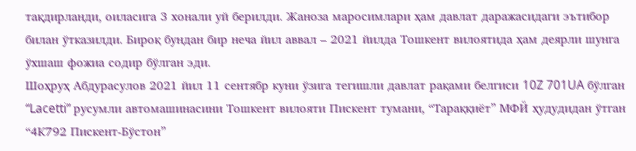тақдирланди, оиласига 3 хонали уй берилди. Жаноза маросимлари ҳам давлат даражасидаги эътибор билан ўтказилди. Бироқ бундан бир неча йил аввал – 2021 йилда Тошкент вилоятида ҳам деярли шунга ўхшаш фожиа содир бўлган эди.
Шоҳруҳ Абдурасулов 2021 йил 11 сентябр куни ўзига тегишли давлат рақами белгиси 10Z 701UA бўлган “Lacetti” русумли автомашинасини Тошкент вилояти Пискент тумани, “Тараққиёт” МФЙ ҳудудидан ўтган “4К792 Пискент-Бўстон”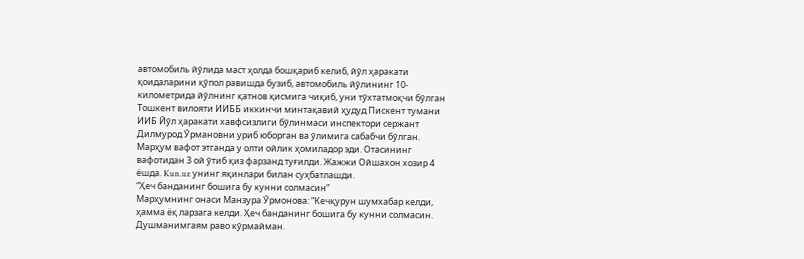автомобиль йўлида маст ҳолда бошқариб келиб, йўл ҳаракати қоидаларини қўпол равишда бузиб, автомобиль йўлининг 10-километрида йўлнинг қатнов қисмига чиқиб, уни тўхтатмоқчи бўлган Тошкент вилояти ИИББ иккинчи минтақавий ҳудуд Пискент тумани ИИБ Йўл ҳаракати хавфсизлиги бўлинмаси инспектори сержант Дилмурод Ўрмановни уриб юборган ва ўлимига сабабчи бўлган.
Марҳум вафот этганда у олти ойлик ҳомиладор эди. Отасининг вафотидан 3 ой ўтиб қиз фарзанд туғилди. Жажжи Ойшахон хозир 4 ёшда. Kun.uz унинг яқинлари билан суҳбатлашди.
“Ҳеч банданинг бошига бу кунни солмасин”
Марҳумнинг онаси Манзура Ўрмонова: “Кечқурун шумхабар келди, ҳамма ёқ ларзага келди. Ҳеч банданинг бошига бу кунни солмасин. Душманимгаям раво кўрмайман.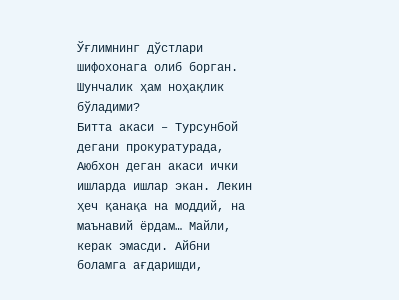Ўғлимнинг дўстлари шифохонага олиб борган. Шунчалик ҳам ноҳақлик бўладими?
Битта акаси – Турсунбой дегани прокуратурада, Аюбхон деган акаси ички ишларда ишлар экан. Лекин ҳеч қанақа на моддий, на маънавий ёрдам… Майли, керак эмасди. Айбни боламга ағдаришди,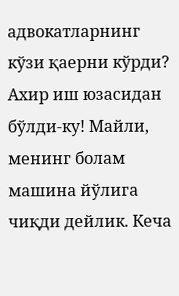адвокатларнинг кўзи қаерни кўрди? Ахир иш юзасидан бўлди-ку! Майли, менинг болам машина йўлига чиқди дейлик. Кеча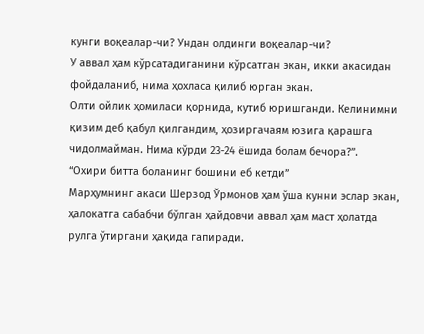кунги воқеалар-чи? Ундан олдинги воқеалар-чи?
У аввал ҳам кўрсатадиганини кўрсатган экан, икки акасидан фойдаланиб, нима ҳохласа қилиб юрган экан.
Олти ойлик ҳомиласи қорнида, кутиб юришганди. Келинимни қизим деб қабул қилгандим, ҳозиргачаям юзига қарашга чидолмайман. Нима кўрди 23-24 ёшида болам бечора?”.
“Охири битта боланинг бошини еб кетди”
Марҳумнинг акаси Шерзод Ўрмонов ҳам ўша кунни эслар экан, ҳалокатга сабабчи бўлган ҳайдовчи аввал ҳам маст ҳолатда рулга ўтиргани ҳақида гапиради.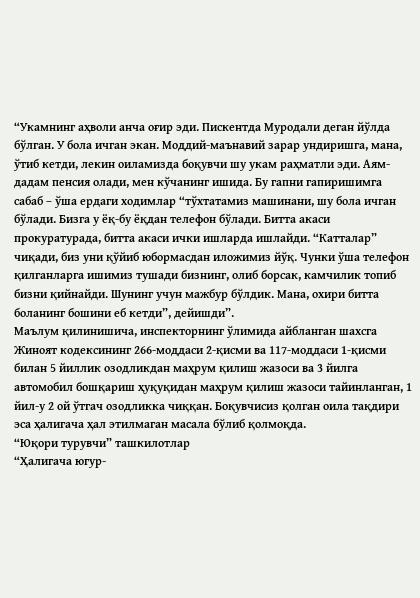“Укамнинг аҳволи анча оғир эди. Пискентда Муродали деган йўлда бўлган. У бола ичган экан. Моддий-маънавий зарар ундиришга, мана, ўтиб кетди, лекин оиламизда боқувчи шу укам раҳматли эди. Аям-дадам пенсия олади, мен кўчанинг ишида. Бу гапни гапиришимга сабаб – ўша ердаги ходимлар “тўхтатамиз машинани, шу бола ичган бўлади. Бизга у ёқ-бу ёқдан телефон бўлади. Битта акаси прокуратурада, битта акаси ички ишларда ишлайди. “Катталар” чиқади, биз уни қўйиб юбормасдан иложимиз йўқ. Чунки ўша телефон қилганларга ишимиз тушади бизнинг, олиб борсак, камчилик топиб бизни қийнайди. Шунинг учун мажбур бўлдик. Мана, охири битта боланинг бошини еб кетди”, дейишди”.
Маълум қилинишича, инспекторнинг ўлимида айбланган шахсга Жиноят кодексининг 266-моддаси 2-қисми ва 117-моддаси 1-қисми билан 5 йиллик озодликдан маҳрум қилиш жазоси ва 3 йилга автомобил бошқариш ҳуқуқидан маҳрум қилиш жазоси тайинланган, 1 йил-у 2 ой ўтгач озодликка чиққан. Боқувчисиз қолган оила тақдири эса ҳалигача ҳал этилмаган масала бўлиб қолмоқда.
“Юқори турувчи” ташкилотлар
“Ҳалигача югур-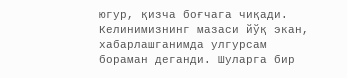югур, қизча боғчага чиқади. Келинимизнинг мазаси йўқ экан, хабарлашганимда улгурсам бораман деганди. Шуларга бир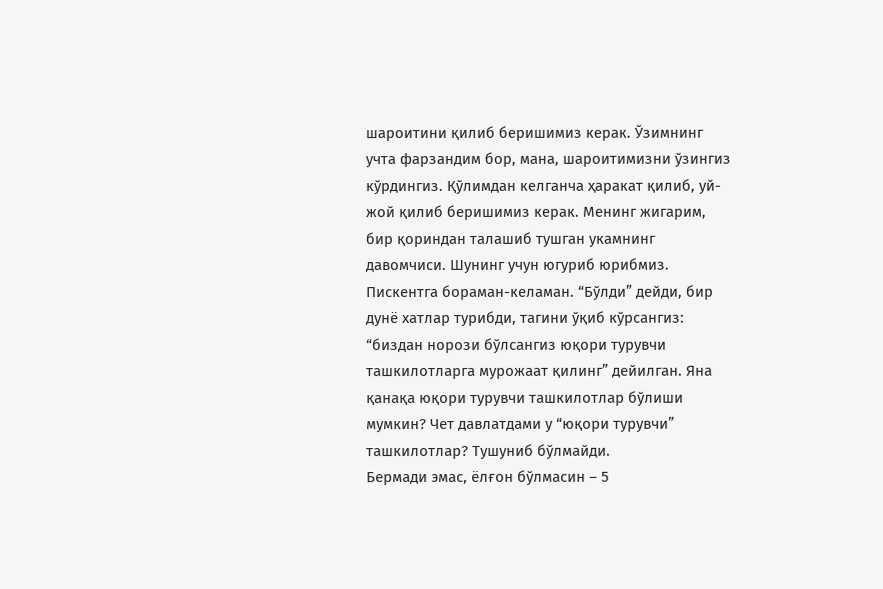шароитини қилиб беришимиз керак. Ўзимнинг учта фарзандим бор, мана, шароитимизни ўзингиз кўрдингиз. Қўлимдан келганча ҳаракат қилиб, уй-жой қилиб беришимиз керак. Менинг жигарим, бир қориндан талашиб тушган укамнинг давомчиси. Шунинг учун югуриб юрибмиз. Пискентга бораман-келаман. “Бўлди” дейди, бир дунё хатлар турибди, тагини ўқиб кўрсангиз: “биздан норози бўлсангиз юқори турувчи ташкилотларга мурожаат қилинг” дейилган. Яна қанақа юқори турувчи ташкилотлар бўлиши мумкин? Чет давлатдами у “юқори турувчи” ташкилотлар? Тушуниб бўлмайди.
Бермади эмас, ёлғон бўлмасин – 5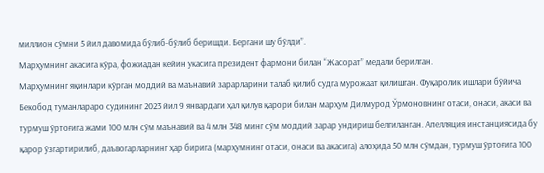миллион сўмни 5 йил давомида бўлиб-бўлиб беришди. Бергани шу бўлди”.
Марҳумнинг акасига кўра, фожиадан кейин укасига президент фармони билан “Жасорат” медали берилган.
Марҳумнинг яқинлари кўрган моддий ва маънавий зарарларини талаб қилиб судга мурожаат қилишган. Фуқаролик ишлари бўйича Бекобод туманлараро судининг 2023 йил 9 январдаги ҳал қилув қарори билан марҳум Дилмурод Ўрмоновнинг отаси, онаси, акаси ва турмуш ўртоғига жами 100 млн сўм маънавий ва 4 млн 348 минг сўм моддий зарар ундириш белгиланган. Апелляция инстанциясида бу қарор ўзгартирилиб, даъвогарларнинг ҳар бирига (марҳумнинг отаси, онаси ва акасига) алоҳида 50 млн сўмдан, турмуш ўртоғига 100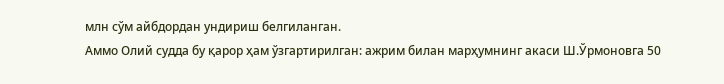млн сўм айбдордан ундириш белгиланган.
Аммо Олий судда бу қарор ҳам ўзгартирилган: ажрим билан марҳумнинг акаси Ш.Ўрмоновга 50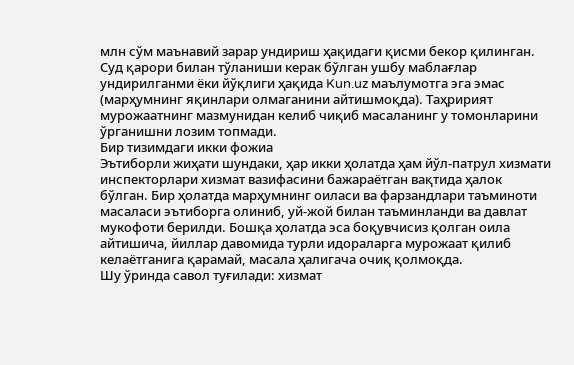млн сўм маънавий зарар ундириш ҳақидаги қисми бекор қилинган.
Суд қарори билан тўланиши керак бўлган ушбу маблағлар ундирилганми ёки йўқлиги ҳақида Kun.uz маълумотга эга эмас (марҳумнинг яқинлари олмаганини айтишмоқда). Таҳририят мурожаатнинг мазмунидан келиб чиқиб масаланинг у томонларини ўрганишни лозим топмади.
Бир тизимдаги икки фожиа
Эътиборли жиҳати шундаки, ҳар икки ҳолатда ҳам йўл-патрул хизмати инспекторлари хизмат вазифасини бажараётган вақтида ҳалок бўлган. Бир ҳолатда марҳумнинг оиласи ва фарзандлари таъминоти масаласи эътиборга олиниб, уй-жой билан таъминланди ва давлат мукофоти берилди. Бошқа ҳолатда эса боқувчисиз қолган оила айтишича, йиллар давомида турли идораларга мурожаат қилиб келаётганига қарамай, масала ҳалигача очиқ қолмоқда.
Шу ўринда савол туғилади: хизмат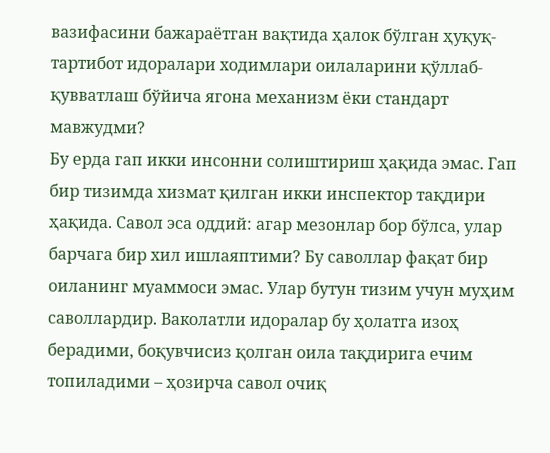вазифасини бажараётган вақтида ҳалок бўлган ҳуқуқ-тартибот идоралари ходимлари оилаларини қўллаб-қувватлаш бўйича ягона механизм ёки стандарт мавжудми?
Бу ерда гап икки инсонни солиштириш ҳақида эмас. Гап бир тизимда хизмат қилган икки инспектор тақдири ҳақида. Савол эса оддий: агар мезонлар бор бўлса, улар барчага бир хил ишлаяптими? Бу саволлар фақат бир оиланинг муаммоси эмас. Улар бутун тизим учун муҳим саволлардир. Ваколатли идоралар бу ҳолатга изоҳ берадими, боқувчисиз қолган оила тақдирига ечим топиладими – ҳозирча савол очиқ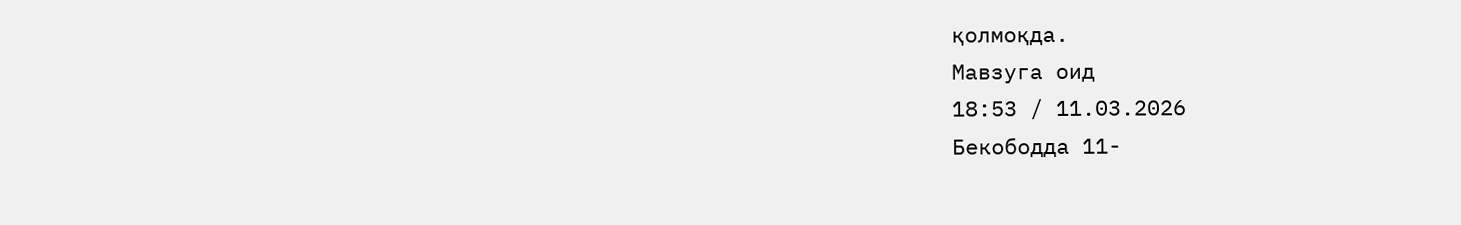қолмоқда.
Мавзуга оид
18:53 / 11.03.2026
Бекободда 11-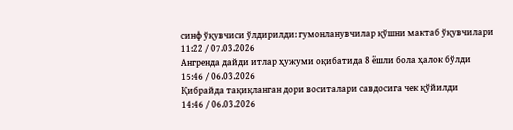синф ўқувчиси ўлдирилди: гумонланувчилар қўшни мактаб ўқувчилари
11:22 / 07.03.2026
Ангренда дайди итлар ҳужуми оқибатида 8 ёшли бола ҳалок бўлди
15:46 / 06.03.2026
Қибрайда тақиқланган дори воситалари савдосига чек қўйилди
14:46 / 06.03.2026